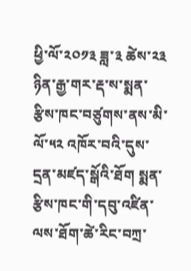ཕྱི་ལོ་༢༠༡༣ ཟླ་༣ ཚེས་༢༣ ཉིན་རྒྱ་གར་རྡ་ས་སྨན་རྩིས་ཁང་བཙུགས་ནས་མི་ལོ་༥༢ འཁོར་བའི་དུས་དྲན་མཛད་སྒོའི་ཐོག སྨན་རྩིས་ཁང་གི་དབུ་འཛིན་ལས་ཐོག་ཚེ་རིང་བཀྲ་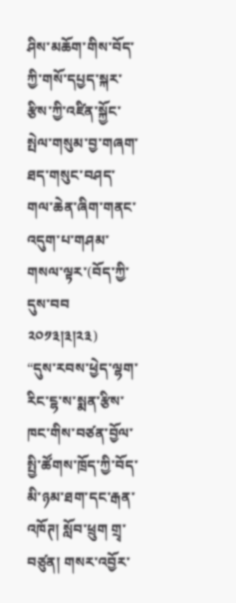ཤིས་མཆོག་གིས་བོད་ཀྱི་གསོ་དཔྱད་སྐར་རྩིས་ཀྱི་འཛིན་སྐྱོང་སྤེལ་གསུམ་བྱ་གཞག་ཐད་གསུང་བཤད་གལ་ཆེན་ཞིག་གནང་འདུག་པ་གཤམ་གསལ་ལྟར་(བོད་ཀྱི་དུས་བབ ༢༠༡༣།༣།༢༣)
“དུས་རབས་ཕྱེད་ལྷག་རིང་ངྷ་ས་སྨན་རྩིས་ཁང་གིས་བཙན་བྱོལ་སྤྱི་ཚོགས་ཁྲོད་ཀྱི་བོད་མི་ཉམ་ཐག་དང་རྒན་འཁོཊ། སློབ་ཕྲུག གྲྭ་བཙུན། གསར་འབྱོར་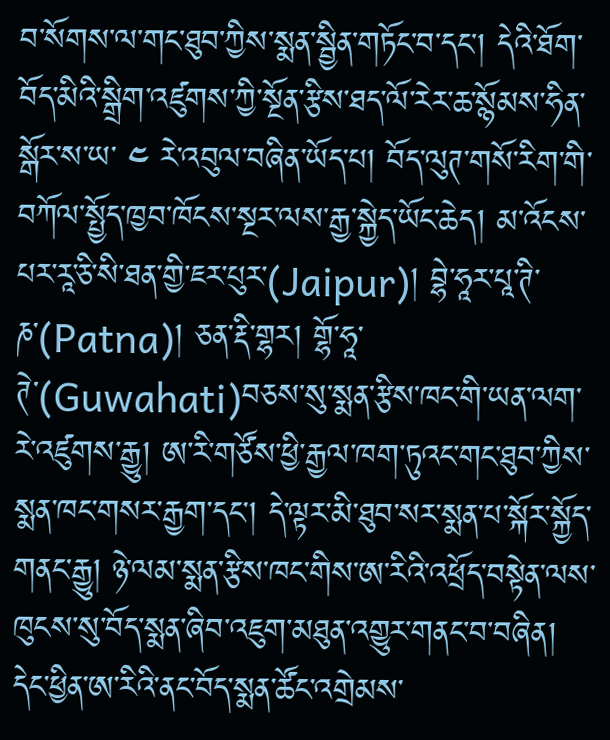བ་སོགས་ལ་གང་ཐུབ་ཀྱིས་སྨན་སྦྱིན་གཏོང་བ་དང་། དེའི་ཐོག་བོད་མིའི་སྒྲིག་འཛུགས་ཀྱི་སྔོན་རྩིས་ཐད་ལོ་རེར་ཆ་སྙོམས་ཧིན་སྒོར་ས་ཡ་ ༤ རེ་འབུལ་བཞིན་ཡོད་པ། བོད་ལུཊ་གསོ་རིག་གི་བཀོལ་སྤྱོད་ཁྱབ་ཁོངས་སྔར་ལས་རྒྱ་སྐྱེད་ཡོང་ཆེད། མ་འོངས་པར་རཱ་ཅི་སི་ཐན་གྱི་ཇར་པུར་(Jaipur)། བྷེ་ཧཱར་པཱ་ཊི་ཎ་(Patna)། ཅན་རྡི་གྷར། གྷོ་ཧཱ་ཊེ་(Guwahati)བཅས་སུ་སྨན་རྩིས་ཁང་གི་ཡན་ལག་རེ་འཛུགས་རྒྱུ། ཨ་རི་གཙོས་ཕྱི་རྒྱལ་ཁག་ཏུའང་གང་ཐུབ་ཀྱིས་སྨན་ཁང་གསར་རྒྱག་དང་། དེ་ལྟར་མི་ཐུབ་སར་སྨན་པ་སྐོར་སྐྱོད་གནང་རྒྱུ། ཉེ་ལམ་སྨན་རྩིས་ཁང་གིས་ཨ་རིའི་འཕྲོད་བསྟེན་ལས་ཁུངས་སུ་བོད་སྨན་ཞིབ་འཇུག་མཐུན་འགྱུར་གནང་བ་བཞིན། དེང་ཕྱིན་ཨ་རིའི་ནང་བོད་སྨན་ཚོང་འགྲེམས་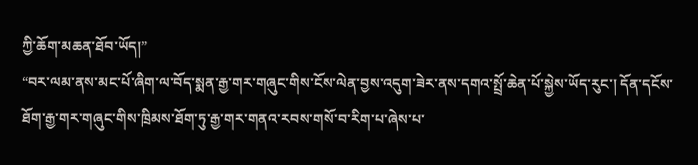ཀྱི་ཆོག་མཆན་ཐོབ་ཡོད།”
“བར་ལམ་ནས་མང་པོ་ཞིག་ལ་བོད་སྨན་རྒྱ་གར་གཞུང་གིས་ངོས་ལེན་བྱས་འདུག་ཟེར་ནས་དགའ་སྤྲོ་ཆེན་པོ་སྐྱེས་ཡོད་རུང་། དོན་དངོས་ཐོག་རྒྱ་གར་གཞུང་གིས་ཁྲིམས་ཐོག་ཏུ་རྒྱ་གར་གནའ་རབས་གསོ་བ་རིག་པ་ཞེས་པ་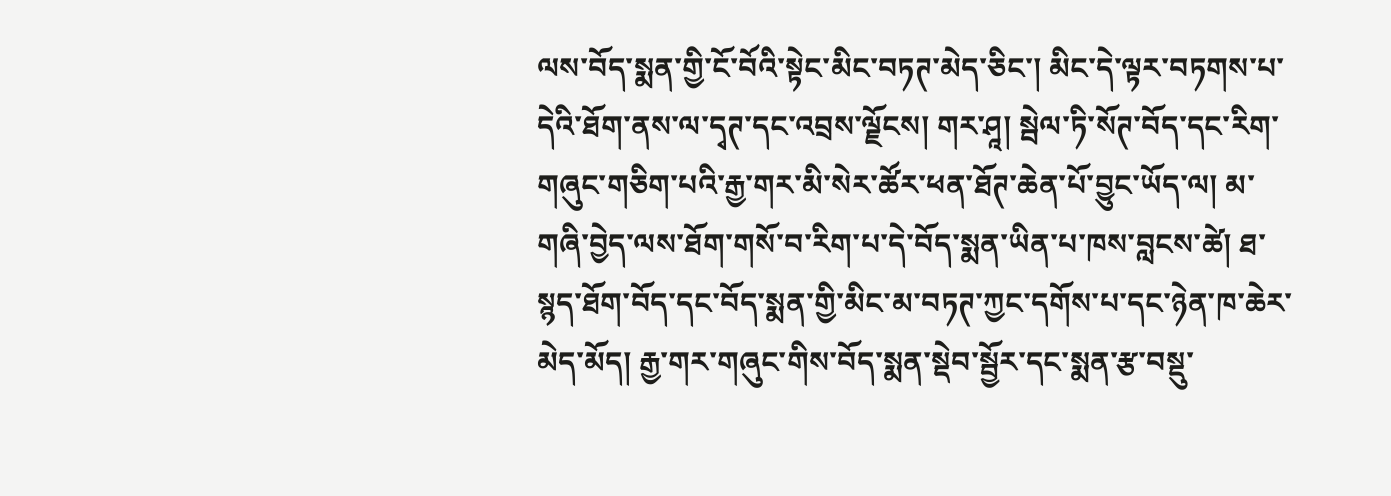ལས་བོད་སྨན་གྱི་ངོ་བོའི་སྟེང་མིང་བཏཊ་མེད་ཅིང་། མིང་དེ་ལྟར་བཏགས་པ་དེའི་ཐོག་ནས་ལ་དྭཊ་དང་འབྲས་ལྗོངས། གར་ཤཱ། སྦེལ་ཏི་སོཊ་བོད་དང་རིག་གཞུང་གཅིག་པའི་རྒྱ་གར་མི་སེར་ཚོར་ཕན་ཐོཊ་ཆེན་པོ་བྱུང་ཡོད་ལ། མ་གཞི་བྱེད་ལས་ཐོག་གསོ་བ་རིག་པ་དེ་བོད་སྨན་ཡིན་པ་ཁས་བླངས་ཚེ། ཐ་སྙད་ཐོག་བོད་དང་བོད་སྨན་གྱི་མིང་མ་བཏཊ་ཀྱང་དགོས་པ་དང་ཉེན་ཁ་ཆེར་མེད་མོད། རྒྱ་གར་གཞུང་གིས་བོད་སྨན་སྡེབ་སྦྱོར་དང་སྨན་རྩ་བསྡུ་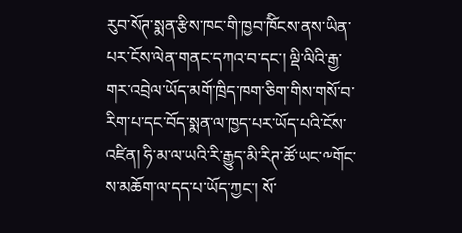རུབ་སོཊ་སྨན་རྩིས་ཁང་གི་ཁྱབ་ཁོིངས་ནས་ཡིན་པར་ངོས་ལེན་གནང་དཀའ་བ་དང་། ལྡི་ལིའི་རྒྱ་གར་འབྲེལ་ཡོད་མགོ་ཁྲིད་ཁག་ཅིག་གིས་གསོ་བ་རིག་པ་དང་བོད་སྨན་ལ་ཁྱད་པར་ཡོད་པའི་ངོས་འཛིན། ཧི་མ་ལ་ཡའི་རི་རྒྱུད་མི་རིཊ་ཚོ་ཡང་༸གོང་ས་མཆོག་ལ་དད་པ་ཡོད་ཀྱང་། སོ་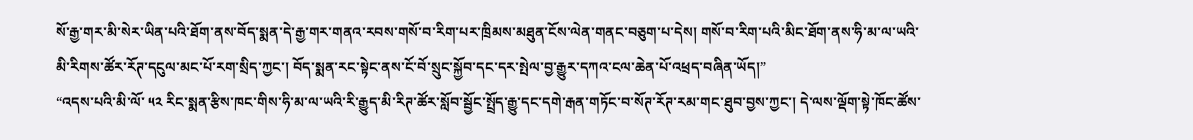སོ་རྒྱ་གར་མི་སེར་ཡིན་པའི་ཐོག་ནས་བོད་སྨན་དེ་རྒྱ་གར་གནའ་རབས་གསོ་བ་རིག་པར་ཁྲིམས་མཐུན་ངོས་ལེན་གནང་བཅུག་པ་དེས། གསོ་བ་རིག་པའི་མིང་ཐོག་ནས་ཧི་མ་ལ་ཡའི་མི་རིགས་ཚོར་རོཊ་དངུལ་མང་པོ་རག་སྲིད་ཀྱང་། བོད་སྨན་རང་སྟེང་ནས་ངོ་བོ་སྲུང་སྐྱོབ་དང་དར་སྤེལ་བྱ་རྒྱུར་དཀའ་ངལ་ཆེན་པོ་འཕྲད་བཞིན་ཡོད།”
“འདས་པའི་མི་ལོ་ ༥༢ རིང་སྨན་རྩིས་ཁང་གིས་ཧི་མ་ལ་ཡའི་རི་རྒྱུད་མི་རིཊ་ཚོར་སློབ་སྦྱོང་སྤྲོད་རྒྱུ་དང་དགེ་རྒན་གཏོང་བ་སོཊ་རོཊ་རམ་གང་ཐུབ་བྱས་ཀྱང་། དེ་ལས་ལྡོག་སྟེ་ཁོང་ཚོས་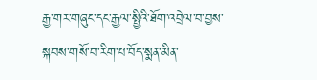རྒྱ་གར་གཞུང་དང་རྒྱལ་སྤྱིའི་ཐོག་འབྲེལ་བ་བྱས་སྐབས་གསོ་བ་རིག་པ་བོད་སྨན་མིན་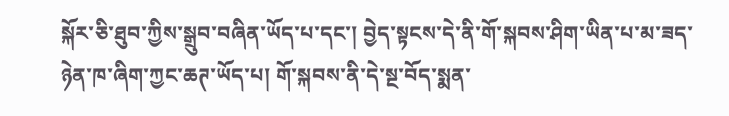སྐོར་ཅི་ཐུབ་ཀྱིས་སྒྲུབ་བཞིན་ཡོད་པ་དང་། བྱེད་སྟངས་དེ་ནི་གོ་སྐབས་ཤིག་ཡིན་པ་མ་ཟད་ཉེན་ཁ་ཞིག་ཀྱང་ཆཊ་ཡོད་པ། གོ་སྐབས་ནི་དེ་སྔ་བོད་སྨན་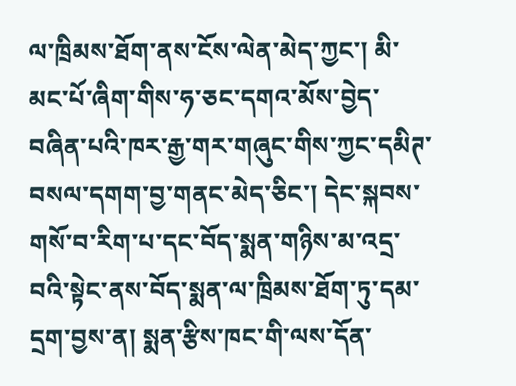ལ་ཁྲིམས་ཐོག་ནས་ངོས་ལེན་མེད་ཀྱང་། མི་མང་པོ་ཞིག་གིས་ཧ་ཅང་དགའ་མོས་བྱེད་བཞིན་པའི་ཁར་རྒྱ་གར་གཞུང་གིས་ཀྱང་དམིཊ་བསལ་དགག་བྱ་གནང་མེད་ཅིང་། དེང་སྐབས་གསོ་བ་རིག་པ་དང་བོད་སྨན་གཉིས་མ་འདྲ་བའི་སྟེང་ནས་བོད་སྨན་ལ་ཁྲིམས་ཐོག་ཏུ་དམ་དྲག་བྱས་ན། སྨན་རྩིས་ཁང་གི་ལས་དོན་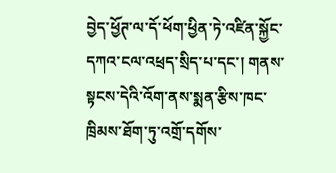བྱེད་ཕྱོཊ་ལ་དོ་ཕོག་ཕྱིན་ཏེ་འཛིན་སྐྱོང་དཀའ་ངལ་འཕྲད་སྲིད་པ་དང་། གནས་སྟངས་དེའི་འོག་ནས་སྨན་རྩིས་ཁང་ཁྲིམས་ཐོག་ཏུ་འགྲོ་དགོས་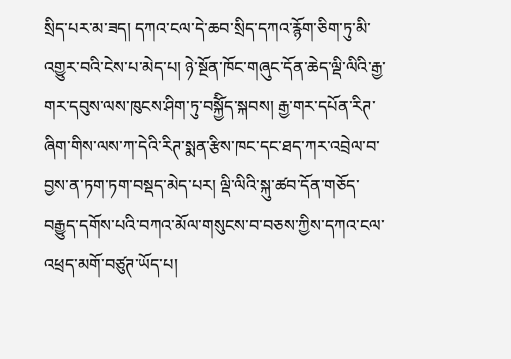སྲིད་པར་མ་ཟད། དཀའ་ངལ་དེ་ཆབ་སྲིད་དཀའ་རྙོག་ཅིག་ཏུ་མི་འགྱུར་བའི་ངེས་པ་མེད་པ། ཉེ་སྔོན་ཁོང་གཞུང་དོན་ཆེད་ལྡི་ལིའི་རྒྱ་གར་དབུས་ལས་ཁུངས་ཤིག་ཏུ་བསྐྱོིད་སྐབས། རྒྱ་གར་དཔོན་རིཊ་ཞིག་གིས་ལས་ཀ་དེའི་རིཊ་སྨན་རྩིས་ཁང་དང་ཐད་ཀར་འབྲེལ་བ་བྱས་ན་ཏག་ཏག་བསྡད་མེད་པར། ལྡི་ལིའི་སྐུ་ཚབ་དོན་གཅོད་བརྒྱུད་དགོས་པའི་བཀའ་མོལ་གསུངས་བ་བཅས་ཀྱིས་དཀའ་ངལ་འཕྲད་མགོ་བཙུཊ་ཡོད་པ།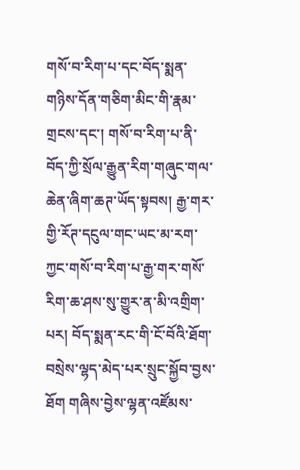གསོ་བ་རིག་པ་དང་བོད་སྨན་གཉིས་དོན་གཅིག་མིང་གི་རྣམ་གྲངས་དང་། གསོ་བ་རིག་པ་ནི་བོད་ཀྱི་སྲོལ་རྒྱུན་རིག་གཞུང་གལ་ཆེན་ཞིག་ཆཊ་ཡོད་སྟབས། རྒྱ་གར་གྱི་རོཊ་དངུལ་གང་ཡང་མ་རག་ཀྱང་གསོ་བ་རིག་པ་རྒྱ་གར་གསོ་རིག་ཆ་ཤས་སུ་གྱུར་ན་མི་འགྲིག་པར། བོད་སྨན་རང་གི་ངོ་བོའི་ཐོག་བསྲེས་ལྷད་མེད་པར་སྲུང་སྐྱོབ་བྱས་ཐོག གཞིས་བྱེས་ལྷན་འཛོམས་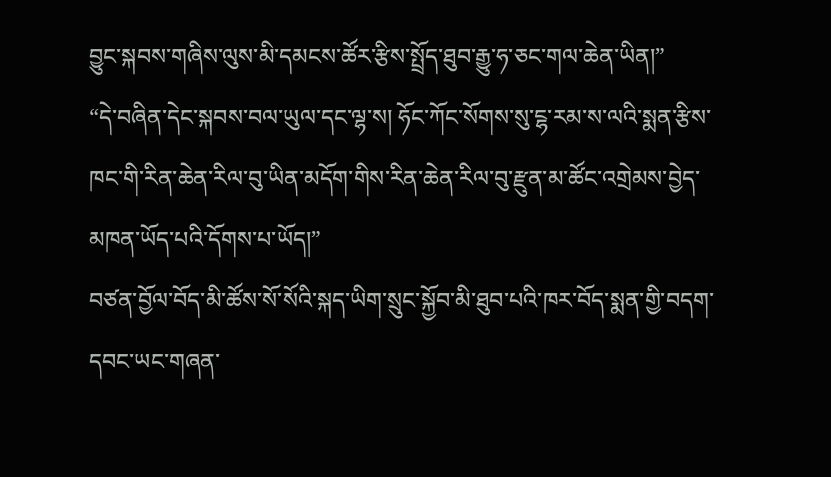བྱུང་སྐབས་གཞིས་ལུས་མི་དམངས་ཚོར་རྩིས་སྤྲོད་ཐུབ་རྒྱུ་ཧ་ཅང་གལ་ཆེན་ཡིན།”
“དེ་བཞིན་དེང་སྐབས་བལ་ཡུལ་དང་ལྷ་ས། ཧོང་ཀོང་སོགས་སུ་ངྷ་རམ་ས་ལའི་སྨན་རྩིས་ཁང་གི་རིན་ཆེན་རིལ་བུ་ཡིན་མདོག་གིས་རིན་ཆེན་རིལ་བུ་རྫུན་མ་ཚོང་འགྲེམས་བྱེད་མཁན་ཡོད་པའི་དོགས་པ་ཡོད།”
བཙན་བྱོལ་བོད་མི་ཚོས་སོ་སོའི་སྐད་ཡིག་སྲུང་སྐྱོབ་མི་ཐུབ་པའི་ཁར་བོད་སྨན་གྱི་བདག་དབང་ཡང་གཞན་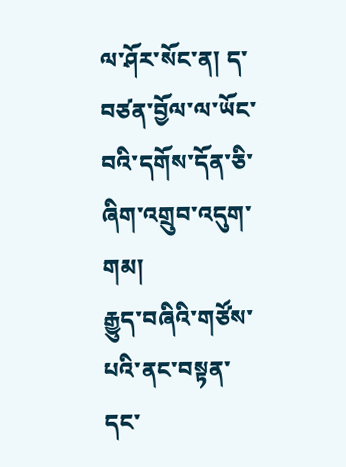ལ་ཤོར་སོང་ན། ད་བཙན་བྱོལ་ལ་ཡོང་བའི་དགོས་དོན་ཅི་ཞིག་འགྲུབ་འདུག་གམ།
རྒྱུད་བཞིའི་གཙོས་པའི་ནང་བསྟན་དང་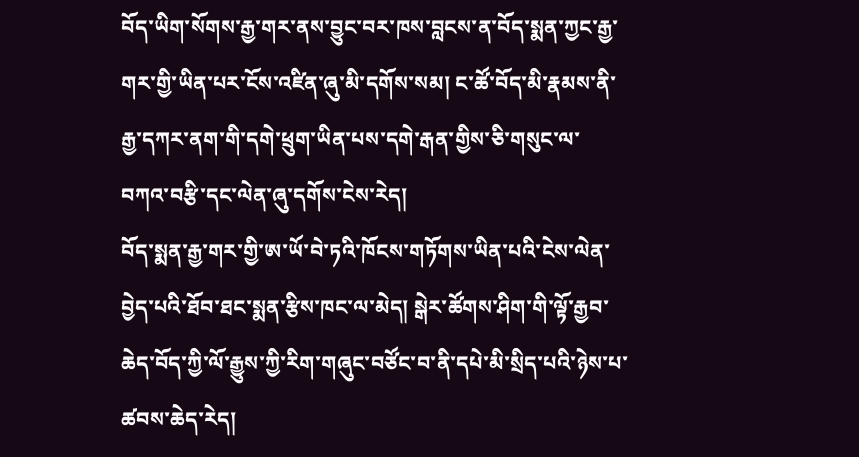བོད་ཡིག་སོགས་རྒྱ་གར་ནས་བྱུང་བར་ཁས་བླངས་ན་བོད་སྨན་ཀྱང་རྒྱ་གར་གྱི་ཡིན་པར་ངོས་འཛིན་ཞུ་མི་དགོས་སམ། ང་ཚོ་བོད་མི་རྣམས་ནི་རྒྱ་དཀར་ནག་གི་དགེ་ཕྲུག་ཡིན་པས་དགེ་རྒན་གྱིས་ཅི་གསུང་ལ་བཀའ་བརྩི་དང་ལེན་ཞུ་དགོས་ངེས་རེད།
བོད་སྨན་རྒྱ་གར་གྱི་ཨ་ཡོ་བེ་ཏའི་ཁོངས་གཏོགས་ཡིན་པའི་ངེས་ལེན་བྱེད་པའི་ཐོབ་ཐང་སྨན་རྩིས་ཁང་ལ་མེད། སྒེར་ཚོགས་ཤིག་གི་ལྟོ་རྒྱབ་ཆེད་བོད་ཀྱི་ལོ་རྒྱུས་ཀྱི་རིག་གཞུང་བཙོང་བ་ནི་དཔེ་མི་སྲིད་པའི་ཉེས་པ་ཚབས་ཆེད་རེད།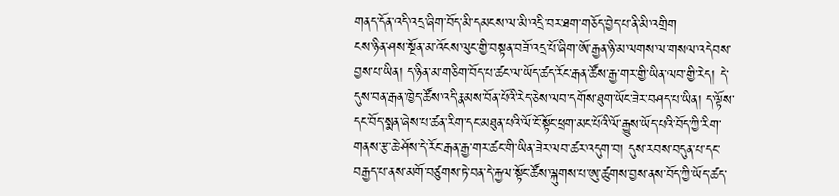གནད་དོན་འདི་འདྲ་ཞིག་བོད་མི་དམངས་ལ་མི་འདྲི་བར་ཐག་གཅོད་བྱེད་པ་ནི་མི་འགྲིག
ངས་ཉིན་ཤས་སྔོན་མ་འོངས་ལུང་གྱི་བསྟན་བཟོ་འདྲ་པོ་ཞིག་ཨོ་རྒྱན་ཉི་མ་ལགས་ལ་གསལ་འདེབས་བྱས་པ་ཡིན། ད་ཉིན་མ་གཅིག་བོད་པ་ཚང་ལ་ཡོད་ཚད་རོང་རྒན་ཚོས་རྒྱ་གར་གྱི་ཡིན་ལབ་གྱི་རེད། དེ་དུས་བན་རྒན་ཁྱེད་ཚོས་འདི་རྣམས་བོན་པོའི་རེད་ཅེས་ལབ་དགོས་ཐུག་ཡོང་ཟེར་བཤད་པ་ཡིན། ད་ལྟོས་དང་བོད་སྨན་ཞེས་པ་ཚན་རིག་དང་མཐུན་པའི་ལོ་ངོ་སྟོང་ཕྲག་མང་པོའི་ལོ་རྒྱུས་ཡོད་པའི་བོད་ཀྱི་རིག་གནས་རྩ་ཆེ་ཤོས་དེ་རོང་རྒན་རྒྱ་གར་ཚང་གི་ཡིན་ཟེར་ལབ་ཚར་འདུག་བ། དུས་རབས་བདུན་པ་དང་བརྒྱད་པ་ནས་མགོ་བཙུགས་ཏེ་བན་དེ་རྐྱལ་སྟོང་ཚོས་ལྐུགས་པ་ཨུ་ཚུགས་བྱས་ནས་བོད་ཀྱི་ཡོད་ཚད་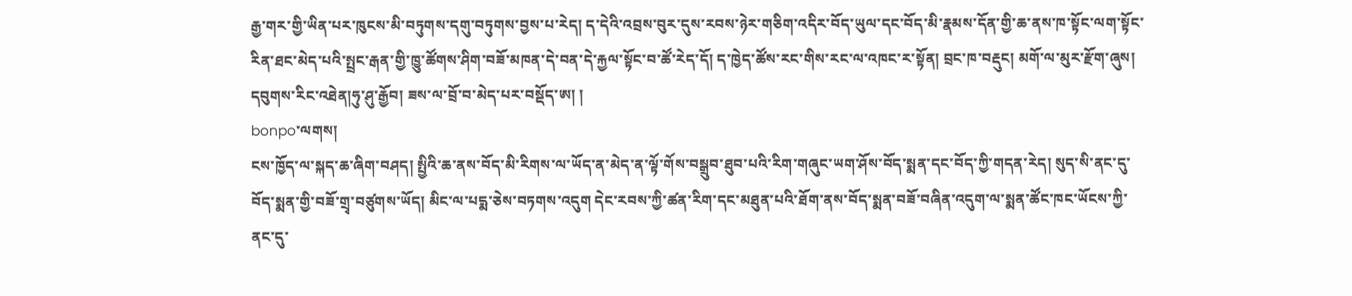རྒྱ་གར་གྱི་ཡིན་པར་ཁུངས་མི་བཏུགས་དགུ་བཏུགས་བྱས་པ་རེད། ད་དེའི་འབྲས་བུར་དུས་རབས་ཉེར་གཅིག་འདིར་བོད་ཡུལ་དང་བོད་མི་རྣམས་དོན་གྱི་ཆ་ནས་ཁ་སྟོང་ལག་སྟོང་རིན་ཐང་མེད་པའི་སྤྲང་རྒན་གྱི་ཁྱུ་ཚོགས་ཤིག་བཟོ་མཁན་དེ་བན་དེ་རྐྱལ་སྟོང་བ་ཚོ་རེད་དོ། ད་ཁྱེད་ཚོས་རང་གིས་རང་ལ་འཁང་ར་སྟོན། བྲང་ཁ་བརྡུང། མགོ་ལ་མུར་རྫོག་ཞུས། དབུགས་རིང་འཐེན།ཧུ་ཤུ་རྒྱོབ། ཟས་ལ་བྲོ་བ་མེད་པར་བསྡོད་ཨ། །
bonpo་ལགས།
ངས་ཁྱོད་ལ་སྐད་ཆ་ཞིག་བཤད། སྤྱིའི་ཆ་ནས་བོད་མི་རིགས་ལ་ཡོད་ན་མེད་ན་ལྟོ་གོས་བསྒྲུབ་ཐུབ་པའི་རིག་གཞུང་ཡག་ཤོས་བོད་སྨན་དང་བོད་ཀྱི་གདན་རེད། སུད་སི་ནང་དུ་བོད་སྨན་གྱི་བཟོ་གྲྭ་བཙུགས་ཡོད། མིང་ལ་པདྨ་ཅེས་བཏགས་འདུག དེང་རབས་ཀྱི་ཚན་རིག་དང་མཐུན་པའི་ཐོག་ནས་བོད་སྨན་བཟོ་བཞིན་འདུག་ལ་སྨན་ཚོང་ཁང་ཡོངས་ཀྱི་ནང་དུ་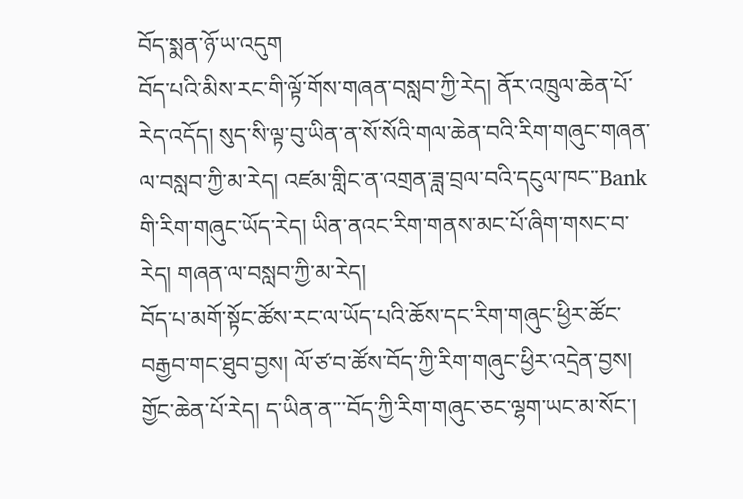བོད་སྨན་ཉོ་ཡ་འདུག
བོད་པའི་མིས་རང་གི་ལྟོ་གོས་གཞན་བསླབ་ཀྱི་རེད། ནོར་འཁྲུལ་ཆེན་པོ་རེད་འདོད། སུད་སི་ལྟ་བུ་ཡིན་ན་སོ་སོའི་གལ་ཆེན་བའི་རིག་གཞུང་གཞན་ལ་བསླབ་ཀྱི་མ་རེད། འཛམ་གླིང་ན་འགྲན་ཟླ་བྲལ་བའི་དངུལ་ཁང་་Bank གི་རིག་གཞུང་ཡོད་རེད། ཡིན་ནའང་རིག་གནས་མང་པོ་ཞིག་གསང་བ་རེད། གཞན་ལ་བསླབ་ཀྱི་མ་རེད།
བོད་པ་མགོ་སྟོང་ཚོས་རང་ལ་ཡོད་པའི་ཆོས་དང་རིག་གཞུང་ཕྱིར་ཚོང་བརྒྱབ་གང་ཐུབ་བྱས། ལོ་ཙ་བ་ཚོས་བོད་ཀྱི་རིག་གཞུང་ཕྱིར་འདྲེན་བྱས། གྱོང་ཆེན་པོ་རེད། ད་ཡིན་ན་་་བོད་ཀྱི་རིག་གཞུང་ཅང་ལྷག་ཡང་མ་སོང་།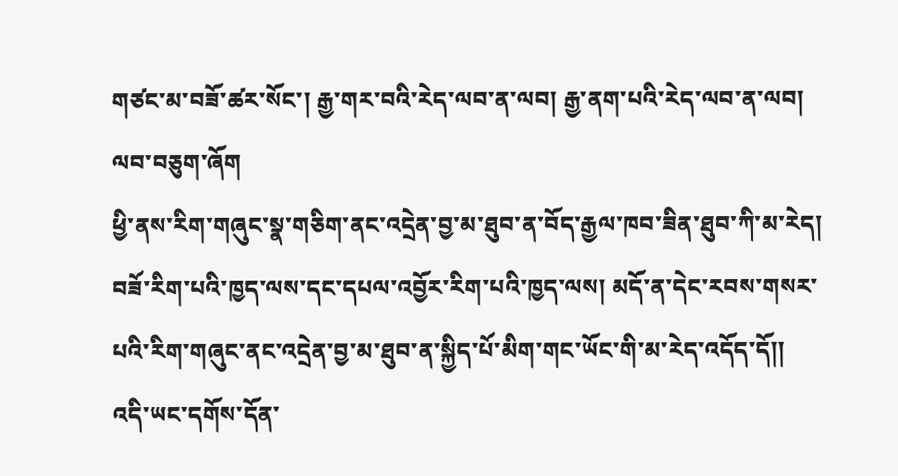གཙང་མ་བཟོ་ཚར་སོང་། རྒྱ་གར་བའི་རེད་ལབ་ན་ལབ། རྒྱ་ནག་པའི་རེད་ལབ་ན་ལབ། ལབ་བཅུག་ཞོག
ཕྱི་ནས་རིག་གཞུང་སྣ་གཅིག་ནང་འདྲེན་བྱ་མ་ཐུབ་ན་བོད་རྒྱལ་ཁབ་ཟིན་ཐུབ་ཀི་མ་རེད། བཟོ་རིག་པའི་ཁྱད་ལས་དང་དཔལ་འབྱོར་རིག་པའི་ཁྱད་ལས། མདོ་ན་དེང་རབས་གསར་པའི་རིག་གཞུང་ནང་འདྲེན་བྱ་མ་ཐུབ་ན་སྐྱིད་པོ་མིག་གང་ཡོང་གི་མ་རེད་འདོད་དོ།།
འདི་ཡང་དགོས་དོན་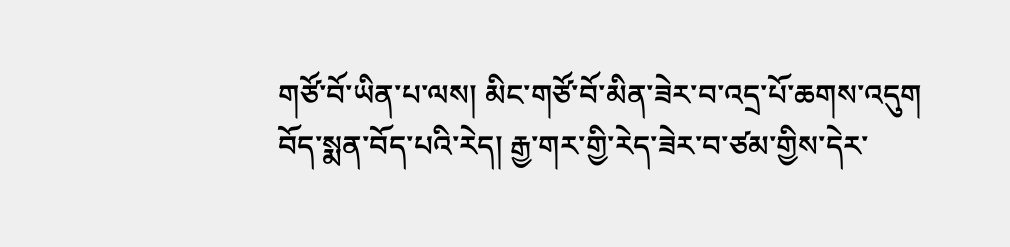གཙོ་བོ་ཡིན་པ་ལས། མིང་གཙོ་བོ་མིན་ཟེར་བ་འདྲ་པོ་ཆགས་འདུག
བོད་སྨན་བོད་པའི་རེད། རྒྱ་གར་གྱི་རེད་ཟེར་བ་ཙམ་གྱིས་དེར་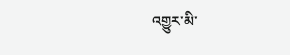འགྱུར་མི་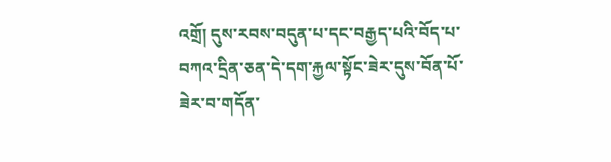འགྲོ། དུས་རབས་བདུན་པ་དང་བརྒྱད་པའི་བོད་པ་བཀའ་དྲིན་ཅན་དེ་དག་རྐྱལ་སྟོང་ཟེར་དུས་བོན་པོ་ཟེར་བ་གདོན་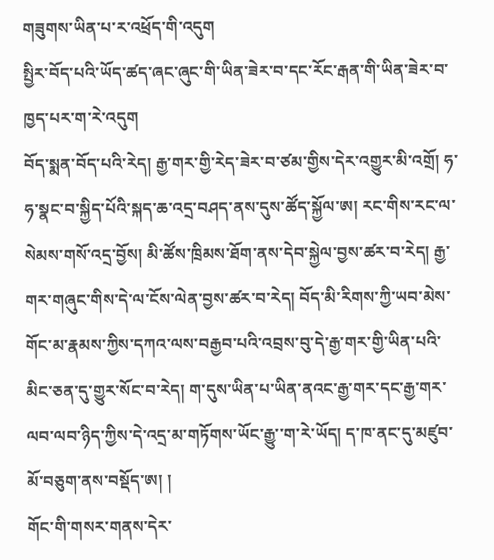གཟུགས་ཡིན་པ་ར་འཕྲོད་གི་འདུག
སྤྱིར་བོད་པའི་ཡོད་ཚད་ཞང་ཞུང་གི་ཡིན་ཟེར་བ་དང་རོང་རྒན་གི་ཡིན་ཟེར་བ་ཁྱད་པར་ག་རེ་འདུག
བོད་སྨན་བོད་པའི་རེད། རྒྱ་གར་གྱི་རེད་ཟེར་བ་ཙམ་གྱིས་དེར་འགྱུར་མི་འགྲོ། ཧ་ཧ་སྣང་བ་སྐྱིད་པོའི་སྐད་ཆ་འདྲ་བཤད་ནས་དུས་ཚོད་སྐྱོལ་ཨ། རང་གིས་རང་ལ་སེམས་གསོ་འདྲ་བྱོས། མི་ཚོས་ཁྲིམས་ཐོག་ནས་དེབ་སྐྱེལ་བྱས་ཚར་བ་རེད། རྒྱ་གར་གཞུང་གིས་དེ་ལ་ངོས་ལེན་བྱས་ཚར་བ་རེད། བོད་མི་རིགས་ཀྱི་ཡབ་མེས་གོང་མ་རྣམས་ཀྱིས་དཀའ་ལས་བརྒྱབ་པའི་འབྲས་བུ་དེ་རྒྱ་གར་གྱི་ཡིན་པའི་མིང་ཅན་དུ་གྱུར་སོང་བ་རེད། ག་དུས་ཡིན་པ་ཡིན་ནའང་རྒྱ་གར་དང་རྒྱ་གར་ལབ་ལབ་ཉིད་ཀྱིས་དེ་འདྲ་མ་གཏོགས་ཡོང་རྒྱུ་་ག་རེ་ཡོད། ད་ཁ་ནང་དུ་མཛུབ་མོ་བཅུག་ནས་བསྡོད་ཨ། །
གོང་གི་གསར་གནས་དེར་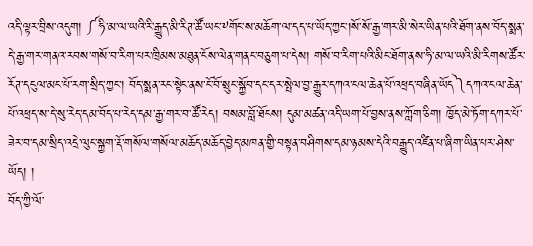འདི་ལྟར་བྲིས་འདུག། ༼ཧི་མ་ལ་ཡའི་རི་རྒྱུད་མི་རིཊ་ཚོ་ཡང་༸གོང་ས་མཆོག་ལ་དད་པ་ཡོད་ཀྱང་།སོ་སོ་རྒྱ་གར་མི་སེར་ཡིན་པའི་ཐོག་ནས་བོད་སྨན་དེ་རྒྱ་གར་གནའ་རབས་གསོ་བ་རིག་པར་ཁྲིམས་མཐུན་ངོས་ལེན་གནང་བཅུག་པ་དེས། གསོ་བ་རིག་པའི་མིང་ཐོག་ནས་ཧི་མ་ལ་ཡའི་མི་རིགས་ཚོར་རོཊ་དངུལ་མང་པོ་རག་སྲིད་ཀྱང་། བོད་སྨན་རང་སྟེང་ནས་ངོ་བོ་སྲུང་སྐྱོབ་དང་དར་སྤེལ་བྱ་རྒྱུར་དཀའ་ངལ་ཆེན་པོ་འཕྲད་བཞིན་ཡོད༽དཀའ་ངལ་ཆེན་པོ་འཕྲད་ས་དེ་སུ་རེད་དམ་བོད་པ་རེད་དམ་རྒྱ་གར་བ་ཚོ་རེད། བསམ་བློ་ཐོངས། དུམ་མཚན་འདི་ཡག་པོ་བྱས་ནས་ཀློག་ཅིག། ཁྱོད་མེ་ཏོག་དཀར་པོ་ཟེར་བ་དམ་སྲིད་འདྲེ་ལུང་སྐྱག་རྡོ་གསོལ་གསོལ་མཆོད་མཆོད་བྱེད་མཁན་གྱི་བསྟན་བཤིགས་དམ་ཉམས་དེའི་བརྒྱུད་འཛིན་པ་ཞིག་ཡིན་པར་ཤེས་ཡོད། །
བོད་ཀྱི་ལོ་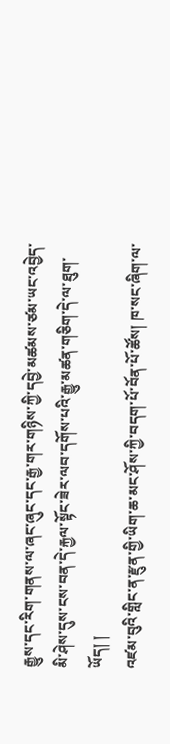རྒྱུས་དང་རིག་གནས་ལ་ཞང་ཞུང་དང་རྒྱ་གར་གཉིས་ཀྱི་དབྱེ་མཚམས་ཙམ་ཡང་འབྱེད་མི་ཤེས་དུས་ངས་བན་དེ་རྐྱལ་སྟོང་ཟེར་ལབ་དགོས་པའི་རྒྱུ་མཚན་གཅིག་དེ་ལ་ཐུག་ཡོད། །
འཛམ་བུའི་གླིང་ན་རྫུན་གྱི་ཡིག་ཆ་མང་ཤོས་ཀྱི་བདག་པོ་བོན་པོ་ཚོས། ཁ་སང་ཞིག་ལ་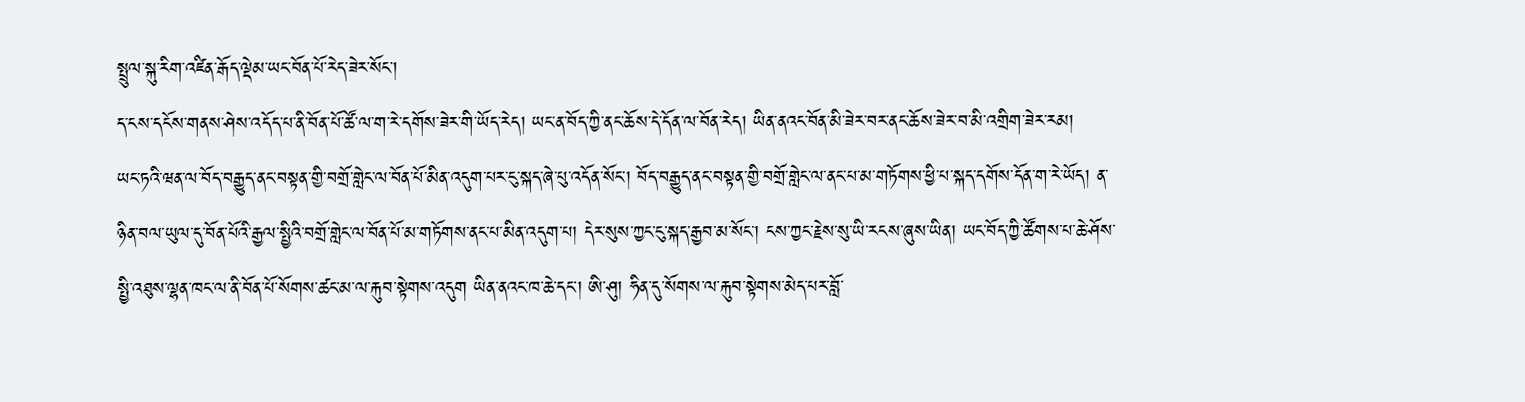སྤྲུལ་སྐུ་རིག་འཛིན་རྒོད་ལྡེམ་ཡང་བོན་པོ་རེད་ཟེར་སོང་།
ད་ངས་དངོས་གནས་ཤེས་འདོད་པ་ནི་བོན་པོ་ཚོ་ལ་ག་རེ་དགོས་ཟེར་གི་ཡོད་རེད། ཡང་ན་བོད་ཀྱི་ནང་ཆོས་དེ་དོན་ལ་བོན་རེད། ཡིན་ནའང་བོན་མི་ཟེར་བར་ནང་ཆོས་ཟེར་བ་མི་འགྲིག་ཟེར་རམ།
ཡང་ཏའི་ཝན་ལ་བོད་བརྒྱུད་ནང་བསྟན་གྱི་བགྲོ་གླེང་ལ་བོན་པོ་མིན་འདུག་པར་ངུ་སྐད་ཞེ་པུ་འདོན་སོང་། བོད་བརྒྱུད་ནང་བསྟན་གྱི་བགྲོ་གླེང་ལ་ནང་པ་མ་གཏོགས་ཕྱི་པ་སྐད་དགོས་དོན་ག་རེ་ཡོད། ན་ཉིན་བལ་ཡུལ་དུ་བོན་པོའི་རྒྱལ་སྤྱིའི་བགྲོ་གླེང་ལ་བོན་པོ་མ་གཏོགས་ནང་པ་མིན་འདུག་པ། དེར་སུས་ཀྱང་ངུ་སྐད་རྒྱབ་མ་སོང་། ངས་ཀྱང་རྗེས་སུ་ཡི་རངས་ཞུས་ཡིན། ཡང་བོད་ཀྱི་ཚོགས་པ་ཆེ་ཤོས་སྤྱི་འཐུས་ལྷན་ཁང་ལ་ནི་བོན་པོ་སོགས་ཚང་མ་ལ་རྐུབ་སྟེགས་འདུག ཡིན་ནའང་ཁ་ཆེ་དང་། ཨི་ཤུ། ཧིན་དུ་སོགས་ལ་རྐུབ་སྟེགས་མེད་པར་བློ་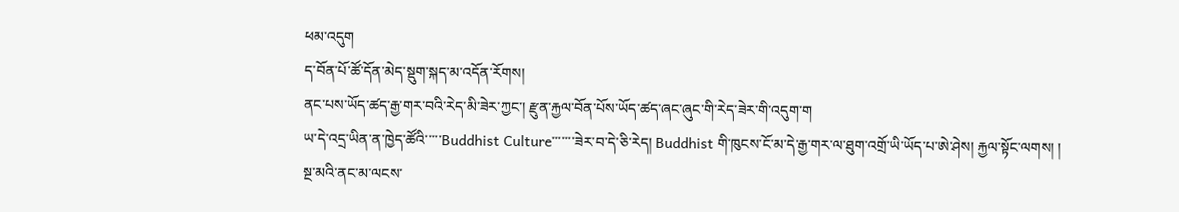ཕམ་འདུག
ད་བོན་པོ་ཚོ་དོན་མེད་སྡུག་སྐད་མ་འདོན་རོགས།
ནང་པས་ཡོད་ཚད་རྒྱ་གར་བའི་རེད་མི་ཟེར་ཀྱང་། རྫུན་རྐྱལ་བོན་པོས་ཡོད་ཚད་ཞང་ཞུང་གི་རེད་ཟེར་གི་འདུག་ག
ཡ་དེ་འདྲ་ཡིན་ན་ཁྱེད་ཚོའི་་་་་Buddhist Culture་་་་་་་ཟེར་བ་དེ་ཅི་རེད། Buddhist གི་ཁུངས་ངོ་མ་དེ་རྒྱ་གར་ལ་ཐུག་འགྲོ་ཡི་ཡོད་པ་ཨེ་ཤེས། རྐྱལ་སྟོང་ལགས། །
སྔ་མའི་ནང་མ་ལངས་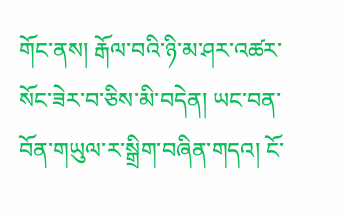གོང་ནས། རྒོལ་བའི་ཉི་མ་ཤར་འཚར་སོང་ཟེར་བ་ཅིས་མི་བདེན། ཡང་བན་བོན་གཡུལ་ར་སྒྲིག་བཞིན་གདའ། ངོ་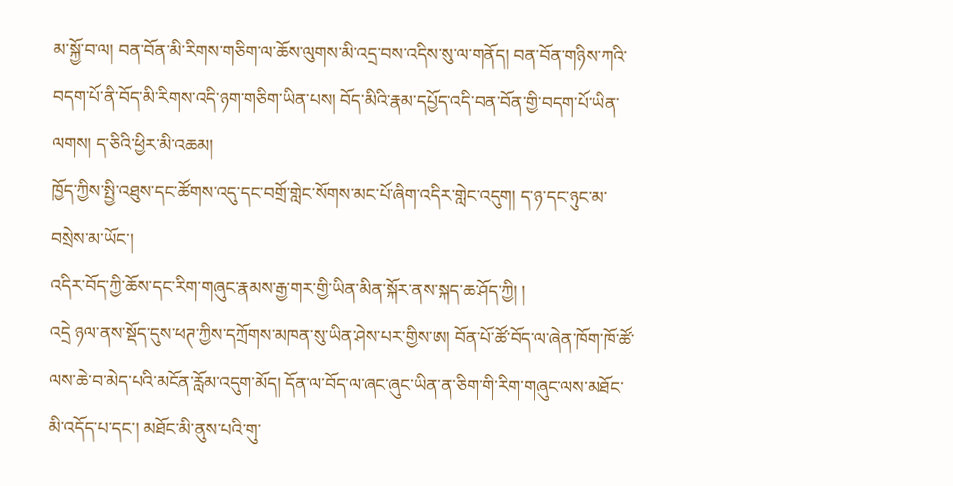མ་སྐྱོ་བ་ལ། བན་བོན་མི་རིགས་གཅིག་ལ་ཆོས་ལུགས་མི་འདྲ་བས་འདིས་སུ་ལ་གནོད། བན་བོན་གཉིས་ཀའི་བདག་པོ་ནི་བོད་མི་རིགས་འདི་ཉག་གཅིག་ཡིན་པས། བོད་མིའི་རྣམ་དཔྱོད་འདི་བན་བོན་གྱི་བདག་པོ་ཡིན་ལགས། ད་ཅིའི་ཕྱིར་མི་འཆམ།
ཁྱོད་ཀྱིས་སྤྱི་འཐུས་དང་ཚོགས་འདུ་དང་བགྲོ་གླེང་སོགས་མང་པོ་ཞིག་འདིར་གླེང་འདུག། ད་ཉ་དང་ཉུང་མ་བསྲེས་མ་ཡོང་།
འདིར་བོད་ཀྱི་ཆོས་དང་རིག་གཞུང་རྣམས་རྒྱ་གར་གྱི་ཡིན་མིན་སྐོར་ནས་སྐད་ཆ་ཤོད་ཀྱི། །
འདྲེ ཉལ་ནས་སྡོད་དུས་ཕཊ་ཀྱིས་དཀྲོགས་མཁན་སུ་ཡིན་ཤེས་པར་གྱིས་ཨ། བོན་པོ་ཚོ་བོད་ལ་ཞེན་ཁོག་ཁོ་ཚོ་ལས་ཆེ་བ་མེད་པའི་མངོན་རློམ་འདུག་མོད། དོན་ལ་བོད་ལ་ཞང་ཞུང་ཡིན་ན་ཅིག་གི་རིག་གཞུང་ལས་མཐོང་མི་འདོད་པ་དང་། མཐོང་མི་ནུས་པའི་གུ་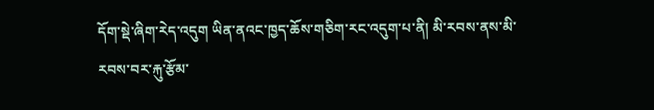དོག་སྡེ་ཞིག་རེད་འདུག ཡིན་ནའང་ཁྱད་ཆོས་གཅིག་རང་འདུག་པ་ནི། མི་རབས་ནས་མི་རབས་བར་རྐུ་རྩོམ་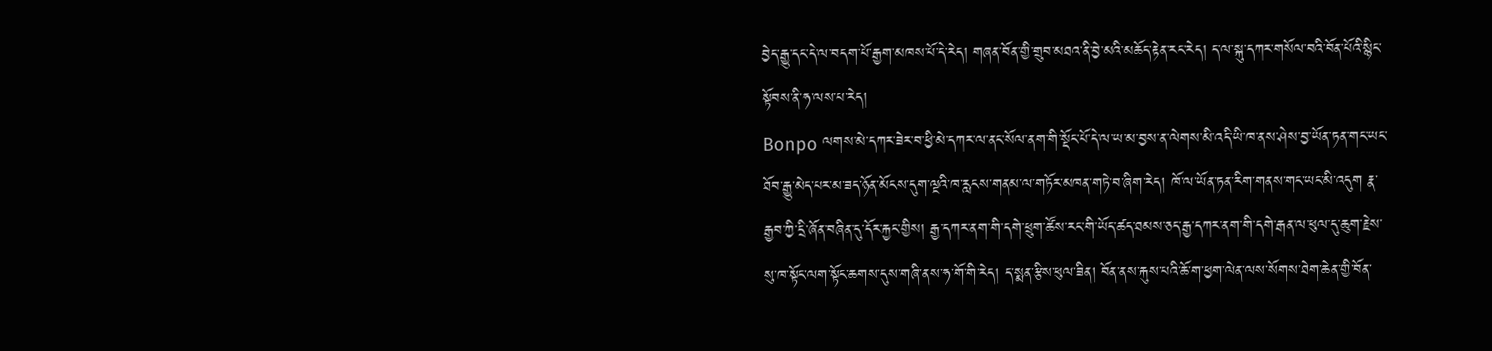བྱེད་རྒྱུ་དང་དེ་ལ་བདག་པོ་རྒྱག་མཁས་པོ་དེ་རེད། གཞན་བོན་གྱི་གྲུབ་མཐའ་ནི་བྱེ་མའི་མཆོད་རྟེན་རང་རེད། ད་ལ་སྐུ་དཀར་གསོལ་བའི་བོན་པོའི་སྙིང་སྟོབས་ནི་ཧ་ལས་པ་རེད།
Bonpo ལགས་མེ་དཀར་ཟེར་བ་ཕྱི་མེ་དཀར་ལ་ནང་སོལ་ནག་གི་སྡོང་པོ་དེ་ལ་ཡ་མ་བྱས་ན་ལེགས་མི་འདི་ཡི་ཁ་ནས་ཤེས་བྱ་ཡོན་ཏན་གང་ཡང་ཐོབ་རྒྱུ་མེད་པར་མ་ཟད་ཉོན་མོངས་དུག་ལྔའི་ཁ་རླངས་གནམ་ལ་གཏོར་མཁན་གཏེ་བ་ཞིག་རེད། ཁོ་ལ་ཡོན་ཏན་རིག་གནས་གང་ཡང་མི་འདུག རྣ་རྒྱབ་ཀྱི་དྲི་ཞོན་བཞིན་དུ་དོར་རྐྱང་གྱིས། རྒྱ་དཀར་ནག་གི་དགེ་ཕྲུག་ཚོས་རང་གི་ཡོད་ཚད་ཐམས་ཅད་རྒྱ་དཀར་ནག་གི་དགེ་རྒན་ལ་ཕུལ་དུ་ཆུག་རྗེས་སུ་ཁ་སྟོང་ལག་སྟོང་ཆགས་དུས་གཞི་ནས་ཧ་གོ་གི་རེད། ད་སྨན་རྩིས་ཕུལ་ཟིན། བོན་ནས་རྐུས་པའི་ཆོ་ག་ཕྱག་ལེན་ལས་སོགས་ཐེག་ཆེན་གྱི་བོན་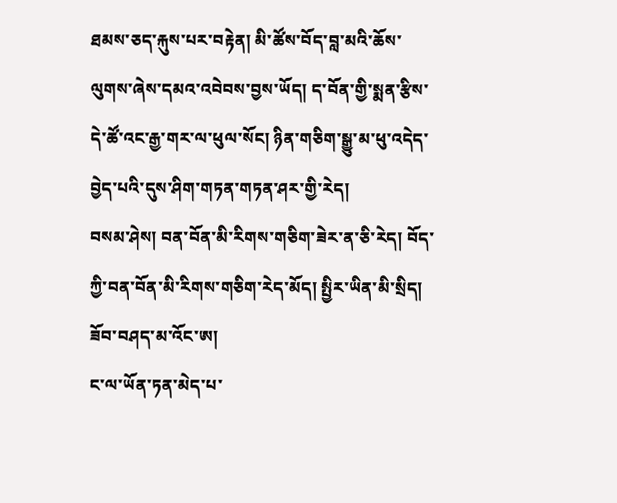ཐམས་ཅད་རྐུས་པར་བརྟེན། མི་ཚོས་བོད་བླ་མའི་ཆོས་ལུགས་ཞེས་དམའ་འབེབས་བྱས་ཡོད། ད་བོན་གྱི་སྨན་རྩིས་དེ་ཚོ་འང་རྒྱ་གར་ལ་ཕུལ་སོང། ཉིན་གཅིག་སྒྱུ་མ་ཕུ་འདེད་བྱེད་པའི་དུས་ཤིག་གཏན་གཏན་ཤར་གྱི་རེད།
བསམ་ཤེས། བན་བོན་མི་རིགས་གཅིག་ཟེར་ན་ཅི་རེད། བོད་ཀྱི་བན་བོན་མི་རིགས་གཅིག་རེད་མོད། སྤྱིར་ཡིན་མི་སྲིད། ཟོབ་བཤད་མ་འོང་ཨ།
ང་ལ་ཡོན་ཏན་མེད་པ་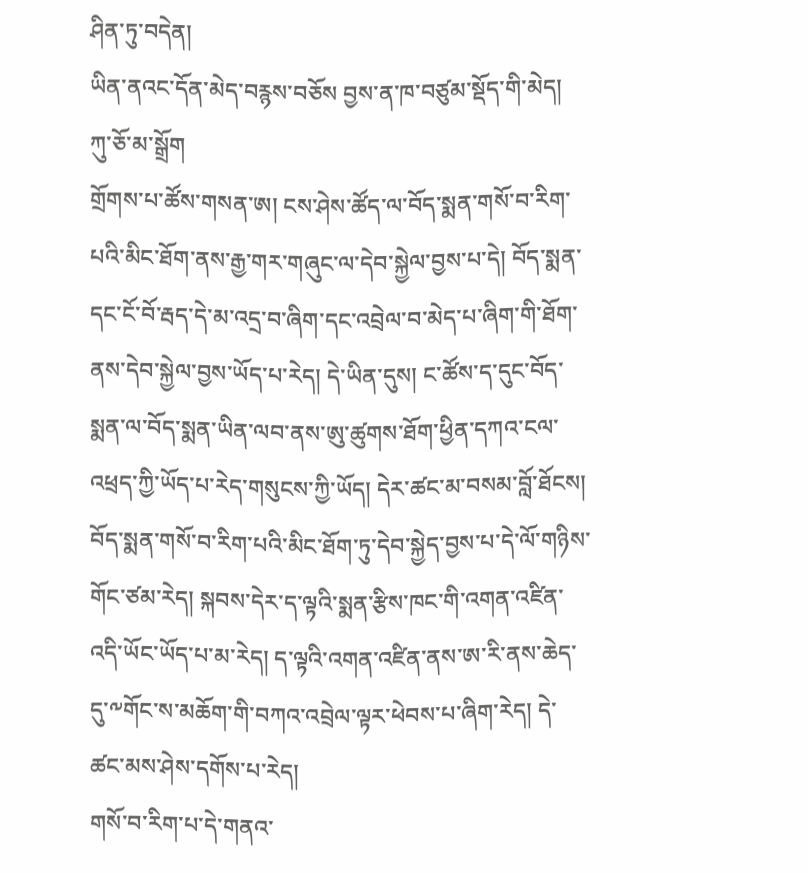ཤིན་ཏུ་བདེན།
ཡིན་ནའང་དོན་མེད་བརྙས་བཅོས བྱས་ན་ཁ་བཙུམ་སྡོད་གི་མེད།
ཀུ་ཅོ་མ་སྒྲོག
གྲོགས་པ་ཚོས་གསན་ཨ། ངས་ཤེས་ཚོད་ལ་བོད་སྨན་གསོ་བ་རིག་པའི་མིང་ཐོག་ནས་རྒྱ་གར་གཞུང་ལ་དེབ་སྐྱེལ་བྱས་པ་དེ། བོད་སྨན་དང་ངོ་བོ་རྦད་དེ་མ་འདྲ་བ་ཞིག་དང་འབྲེལ་བ་མེད་པ་ཞིག་གི་ཐོག་ནས་དེབ་སྐྱེལ་བྱས་ཡོད་པ་རེད། དེ་ཡིན་དུས། ང་ཚོས་ད་དུང་བོད་སྨན་ལ་བོད་སྨན་ཡིན་ལབ་ནས་ཨུ་ཚུགས་ཐོག་ཕྱིན་དཀའ་ངལ་འཕྲད་ཀྱི་ཡོད་པ་རེད་གསུངས་ཀྱི་ཡོད། དེར་ཚང་མ་བསམ་བློ་ཐོངས། བོད་སྨན་གསོ་བ་རིག་པའི་མིང་ཐོག་ཏུ་དེབ་སྐྱེད་བྱས་པ་དེ་ལོ་གཉིས་གོང་ཙམ་རེད། སྐབས་དེར་ད་ལྟའི་སྨན་རྩིས་ཁང་གི་འགན་འཛིན་འདི་ཡོང་ཡོད་པ་མ་རེད། ད་ལྟའི་འགན་འཛིན་ནས་ཨ་རི་ནས་ཆེད་དུ་༸གོང་ས་མཆོག་གི་བཀའ་འབྲེལ་ལྟར་ཕེབས་པ་ཞིག་རེད། དེ་ཚང་མས་ཤེས་དགོས་པ་རེད།
གསོ་བ་རིག་པ་དེ་གནའ་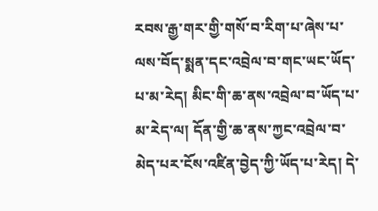རབས་རྒྱ་གར་གྱི་གསོ་བ་རིག་པ་ཞེས་པ་ལས་བོད་སྨན་དང་འབྲེལ་བ་གང་ཡང་ཡོད་པ་མ་རེད། མིང་གི་ཆ་ནས་འབྲེལ་བ་ཡོད་པ་མ་རེད་ལ། དོན་གྱི་ཆ་ནས་ཀྱང་འབྲེལ་བ་མེད་པར་ངོས་འཛིན་བྱེད་ཀྱི་ཡོད་པ་རེད། དེ་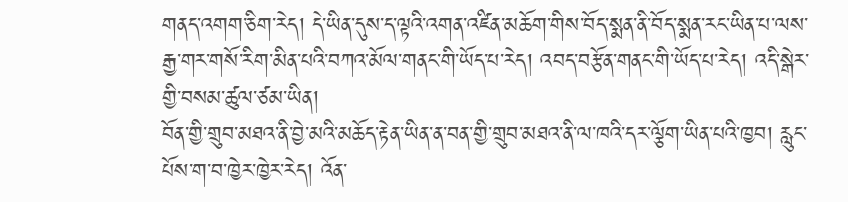གནད་འགག་ཅིག་རེད། དེ་ཡིན་དུས་ད་ལྟའི་འགན་འཛིན་མཆོག་གིས་བོད་སྨན་ནི་བོད་སྨན་རང་ཡིན་པ་ལས་རྒྱ་གར་གསོ་རིག་མིན་པའི་བཀའ་མོལ་གནང་གི་ཡོད་པ་རེད། འབད་བརྩོན་གནང་གི་ཡོད་པ་རེད། འདི་སྒེར་གྱི་བསམ་ཚུལ་ཙམ་ཡིན།
བོན་གྱི་གྲུབ་མཐའ་ནི་བྱེ་མའི་མཆོད་རྟེན་ཡིན་ན་བན་གྱི་གྲུབ་མཐའ་ནི་ལ་ཁའི་དར་ལྕོག་ཡིན་པའི་ཁྱབ། རླུང་པོས་ག་བ་ཁྱེར་ཁྱེར་རེད། འོན་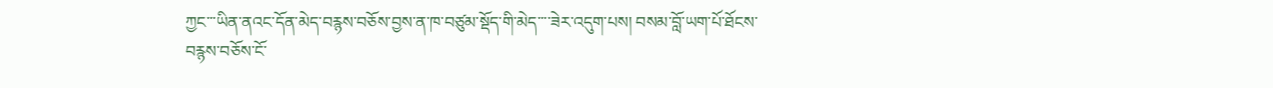ཀྱང་་་ཡིན་ནའང་དོན་མེད་བརྙས་བཅོས་བྱས་ན་ཁ་བཙུམ་སྡོད་གི་མེད་་་་ཟེར་འདུག་པས། བསམ་བློ་ཡག་པོ་ཐོངས་བརྙས་བཅོས་ངོ་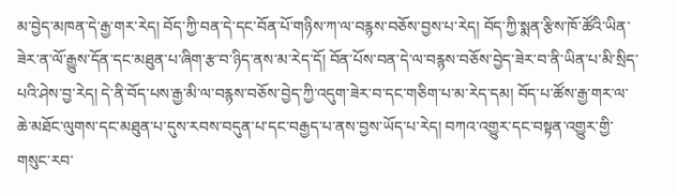མ་བྱེད་མཁན་དེ་རྒྱ་གར་རེད། བོད་ཀྱི་བན་དེ་དང་བོན་པོ་གཉིས་ཀ་ལ་བརྙས་བཅོས་བྱས་པ་རེད། བོད་ཀྱི་སྨན་རྩིས་ཁོ་ཚོའི་ཡིན་ཟེར་ན་ལོ་རྒྱུས་དོན་དང་མཐུན་པ་ཞིག་རྩ་བ་ཉིད་ནས་མ་རེད་དོ། བོན་པོས་བན་དེ་ལ་བརྙས་བཅོས་བྱེད་ཟེར་བ་ནི་ཡིན་པ་མི་སྲིད་པའི་ཤེས་བྱ་རེད། དེ་ནི་བོད་པས་རྒྱ་མི་ལ་བརྙས་བཅོས་བྱེད་ཀྱི་འདུག་ཟེར་བ་དང་གཅིག་པ་མ་རེད་དམ། བོད་པ་ཚོས་རྒྱ་གར་ལ་ཆེ་མཐོང་ལུགས་དང་མཐུན་པ་དུས་རབས་བདུན་པ་དང་བརྒྱད་པ་ནས་བྱས་ཡོད་པ་རེད། བཀའ་འགྱུར་དང་བསྟན་འགྱུར་གྱི་གསུང་རབ་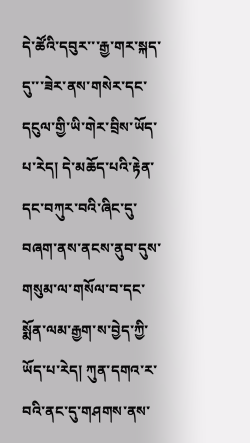དེ་ཚོའི་དབུར་་་རྒྱ་གར་སྐད་དུ་་་ཟེར་ནས་གསེར་དང་དངུལ་གྱི་ཡི་གེར་བྲིས་ཡོད་པ་རེད། དེ་མཆོད་པའི་རྟེན་དང་བཀུར་བའི་ཞིང་དུ་བཞག་ནས་ནངས་ནུབ་དུས་གསུམ་ལ་གསོལ་བ་དང་སྨོན་ལམ་རྒྱག་ས་བྱེད་ཀྱི་ཡོད་པ་རེད། ཀུན་དགའ་ར་བའི་ནང་དུ་གཤགས་ནས་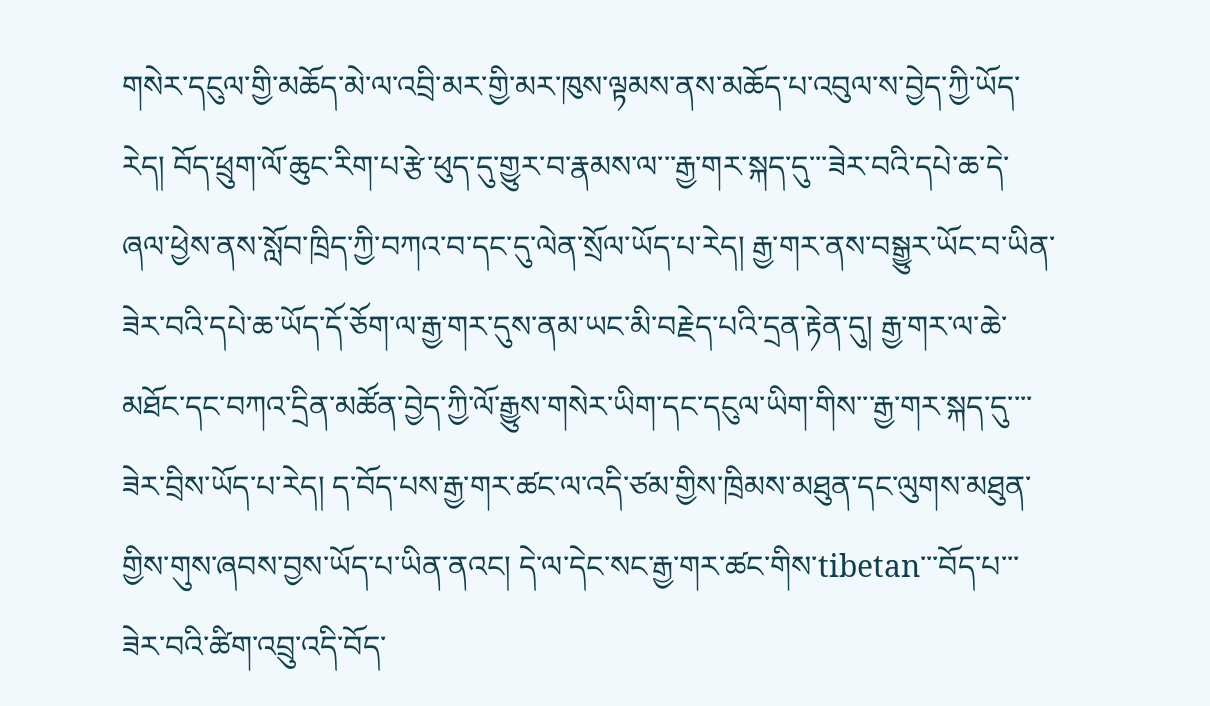གསེར་དངུལ་གྱི་མཆོད་མེ་ལ་འབྲི་མར་གྱི་མར་ཁུས་ལྟམས་ནས་མཆོད་པ་འབུལ་ས་བྱེད་ཀྱི་ཡོད་རེད། བོད་ཕྲུག་ལོ་ཆུང་རིག་པ་རྩེ་ཕུད་དུ་གྱུར་བ་རྣམས་ལ་་་རྒྱ་གར་སྐད་དུ་་་ཟེར་བའི་དཔེ་ཆ་དེ་ཞལ་ཕྱེས་ནས་སློབ་ཁྲིད་ཀྱི་བཀའ་བ་དང་དུ་ལེན་སྲོལ་ཡོད་པ་རེད། རྒྱ་གར་ནས་བསྒྱུར་ཡོང་བ་ཡིན་ཟེར་བའི་དཔེ་ཆ་ཡོད་དོ་ཅོག་ལ་རྒྱ་གར་དུས་ནམ་ཡང་མི་བརྗེད་པའི་དྲན་རྟེན་དུ། རྒྱ་གར་ལ་ཆེ་མཐོང་དང་བཀའ་དྲིན་མཚོན་བྱེད་ཀྱི་ལོ་རྒྱུས་གསེར་ཡིག་དང་དངུལ་ཡིག་གིས་་་རྒྱ་གར་སྐད་དུ་་་་ཟེར་བྲིས་ཡོད་པ་རེད། ད་བོད་པས་རྒྱ་གར་ཚང་ལ་འདི་ཙམ་གྱིས་ཁྲིམས་མཐུན་དང་ལུགས་མཐུན་གྱིས་གུས་ཞབས་བྱས་ཡོད་པ་ཡིན་ནའང། དེ་ལ་དེང་སང་རྒྱ་གར་ཚང་གིས་tibetan་་་བོད་པ་་་ཟེར་བའི་ཚིག་འབྲུ་འདི་བོད་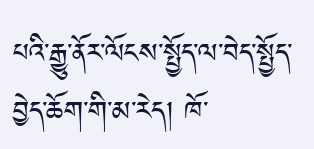པའི་རྒྱུ་ནོར་ལོངས་སྤྱོད་ལ་བེད་སྤྱོད་བྱེད་ཆོག་གི་མ་རེད། ཁོ་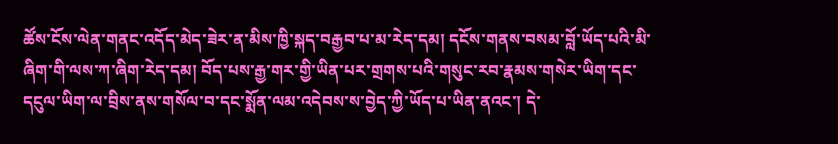ཚོས་ངོས་ལེན་གནང་འདོད་མེད་ཟེར་ན་མིས་ཁྱི་སྐད་བརྒྱབ་པ་མ་རེད་དམ། དངོས་གནས་བསམ་བློ་ཡོད་པའི་མི་ཞིག་གི་ལས་ཀ་ཞིག་རེད་དམ། བོད་པས་རྒྱ་གར་གྱི་ཡིན་པར་གྲགས་པའི་གསུང་རབ་རྣམས་གསེར་ཡིག་དང་དངུལ་ཡིག་ལ་བྲིས་ནས་གསོལ་བ་དང་སྨོན་ལམ་འདེབས་ས་བྱེད་ཀྱི་ཡོད་པ་ཡིན་ནའང་། དེ་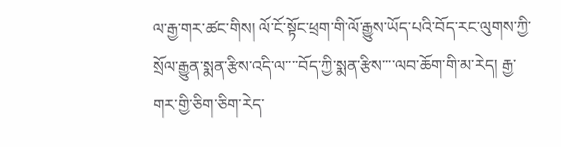ལ་རྒྱ་གར་ཚང་གིས། ལོ་ངོ་སྟོང་ཕྲག་གི་ལོ་རྒྱུས་ཡོད་པའི་བོད་རང་ལུགས་ཀྱི་སྲོལ་རྒྱུན་སྨན་རྩིས་འདི་ལ་་་་བོད་ཀྱི་སྨན་རྩིས་་་་ལབ་ཆོག་གི་མ་རེད། རྒྱ་གར་གྱི་ཅིག་ཅིག་རེད་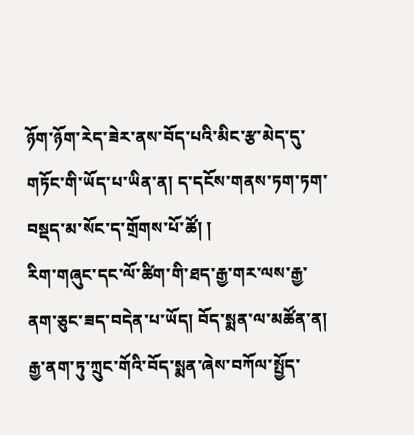ཉོག་ཉོག་རེད་ཟེར་ནས་བོད་པའི་མིང་རྩ་མེད་དུ་གཏོང་གི་ཡོད་པ་ཡིན་ན། ད་དངོས་གནས་ཏག་ཏག་བསྡད་མ་སོང་ད་གྲོགས་པོ་ཚོ། །
རིག་གཞུང་དང་ལོ་ཚིག་གི་ཐད་རྒྱ་གར་ལས་རྒྱ་ནག་ཅུང་ཟད་བདེན་པ་ཡོད། བོད་སྨན་ལ་མཚོན་ན། རྒྱ་ནག་ཏུ་ཀྲུང་གོའི་བོད་སྨན་ཞེས་བཀོལ་སྤྱོད་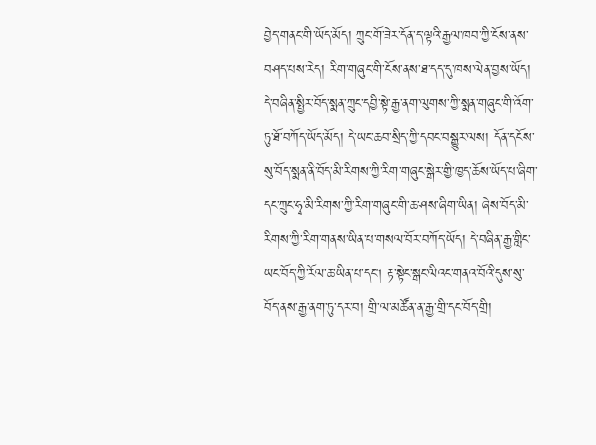བྱེད་གནང་གི་ཡོད་མོད། ཀྲུང་གོ་ཟེར་དོན་ད་ལྟའི་རྒྱལ་ཁབ་ཀྱི་ངོས་ནས་བཤད་པས་རེད། རིག་གཞུང་གི་ངོས་ནས་ཐ་དད་དུ་ཁས་ལེན་བྱས་ཡོད། དེ་བཞིན་སྤྱིར་བོད་སྨན་ཀྲུང་དབྱི་སྟེ་རྒྱ་ནག་ལུགས་ཀྱི་སྨན་གཞུང་གི་འོག་ཏུ་ཐོ་བཀོད་ཡོད་མོད། དེ་ཡང་ཆབ་སྲིད་ཀྱི་དབང་བསྒྱུར་ལས། དོན་དངོས་སུ་བོད་སྨན་ནི་བོད་མི་རིགས་ཀྱི་རིག་གཞུང་སྒེར་གྱི་ཁྱད་ཆོས་ཡོད་པ་ཞིག་དང་ཀྲུང་ཧྭ་མི་རིགས་ཀྱི་རིག་གཞུང་གི་ཆ་ཤས་ཞིག་ཡིན། ཞེས་བོད་མི་རིགས་ཀྱི་རིག་གནས་ཡིན་པ་གསལ་བོར་བཀོད་ཡོད། དེ་བཞིན་རྒྱ་གླིང་ཡང་བོད་ཀྱི་རོལ་ཆ་ཡིན་པ་དང། རྟ་སྟེང་སྒང་ལིའང་གནའ་བོའི་དུས་སུ་བོད་ནས་རྒྱ་ནག་ཏུ་དར་བ། གྲི་ལ་མཚོན་ན་རྒྱ་གྲི་དང་བོད་གྲི།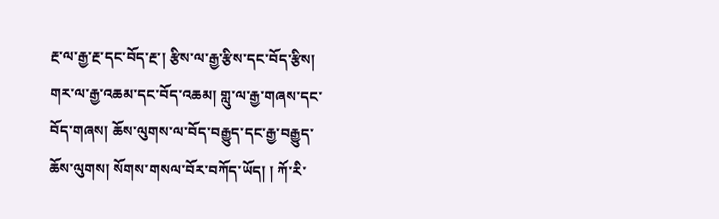རྔ་ལ་རྒྱ་རྔ་དང་བོད་རྔ་། རྩིས་ལ་རྒྱ་རྩིས་དང་བོད་རྩིས། གར་ལ་རྒྱ་འཆམ་དང་བོད་འཆམ། གླུ་ལ་རྒྱ་གཞས་དང་བོད་གཞས། ཆོས་ལུགས་ལ་བོད་བརྒྱུད་དང་རྒྱ་བརྒྱུད་ཆོས་ལུགས། སོགས་གསལ་བོར་བཀོད་ཡོད། ། ཀོ་རི་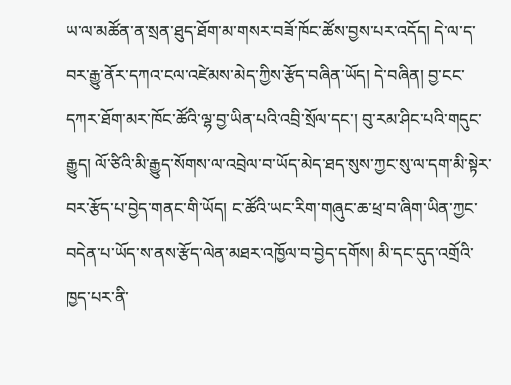ཡ་ལ་མཚོན་ན་སྲན་ཐུད་ཐོག་མ་གསར་བཟོ་ཁོང་ཚོས་བྱས་པར་འདོད། དེ་ལ་ད་བར་རྒྱུ་ནོར་དཀའ་ངལ་འཛེམས་མེད་ཀྱིས་རྩོད་བཞིན་ཡོད། དེ་བཞིན། བྱ་ངང་དཀར་ཐོག་མར་ཁོང་ཚོའི་ལྷ་བྱ་ཡིན་པའི་འབྲི་སྲོལ་དང་། བུ་རམ་ཤིང་པའི་གདུང་རྒྱུད། ལོ་ཙིའི་མི་རྒྱུད་སོགས་ལ་འབྲེལ་བ་ཡོད་མེད་ཐད་སུས་ཀྱང་སུ་ལ་དག་མི་སྟེར་བར་རྩོད་པ་བྱེད་གནང་གི་ཡོད། ང་ཚོའི་ཡང་རིག་གཞུང་ཆ་ཕྲ་བ་ཞིག་ཡིན་ཀྱང་བདེན་པ་ཡོད་ས་ནས་རྩོད་ལེན་མཐར་འཁྱོལ་བ་བྱེད་དགོས། མི་དང་དུད་འགྲོའི་ཁྱད་པར་ནི་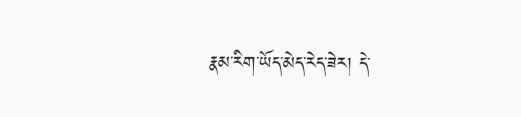རྣམ་རིག་ཡོད་མེད་རེད་ཟེར། དེ་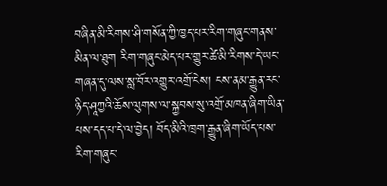བཞིན་མི་རིགས་ཤི་གསོན་ཀྱི་ཁྱད་པར་རིག་གཞུང་གནས་མིན་ལ་ཐུག རིག་གཞུང་མེད་པར་གྱུར་ཚེ་མི་རིགས་དེ་ཡང་གཞན་དུ་ལས་སླ་བོར་འགྱུར་འགྲོ་ངེས། ངས་ནམ་རྒྱུན་རང་ཉིད་ཤཱཀྱའི་ཆོས་ལུགས་ལ་སྐྱབས་སུ་འགྲོ་མཁན་ཞིག་ཡིན་པས་དད་པ་དེ་ལ་བྱེད། བོད་མིའི་ཁྲག་རྒྱུན་ཞིག་ཡོད་པས་རིག་གཞུང་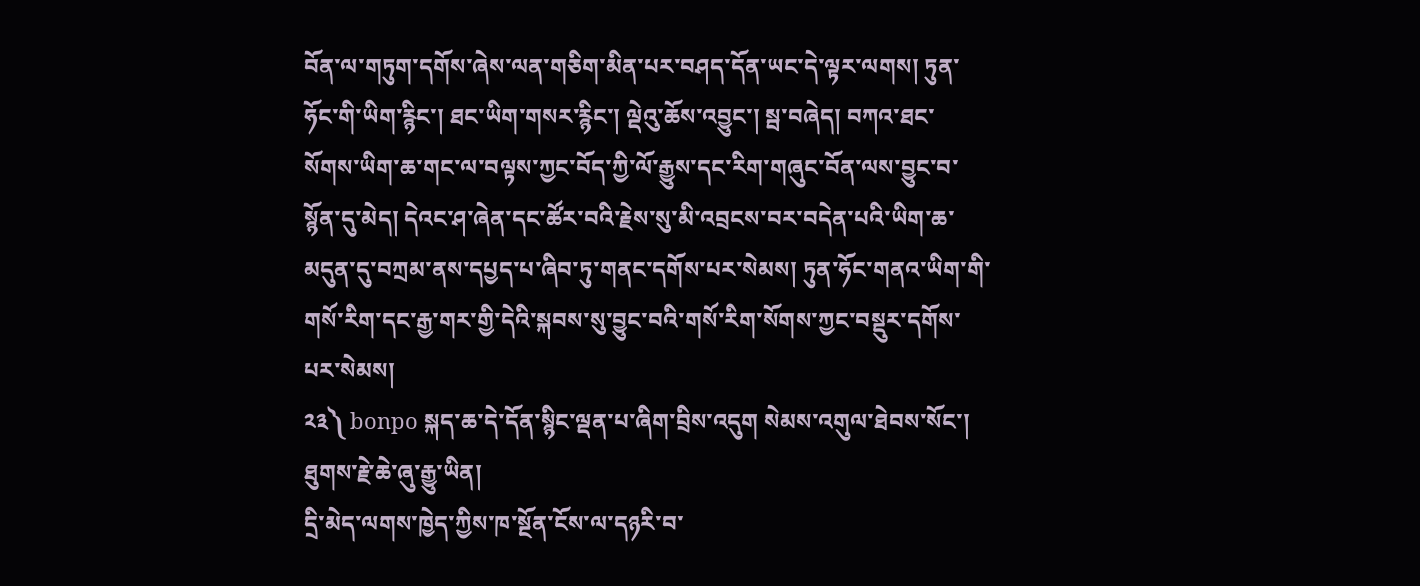བོན་ལ་གཏུག་དགོས་ཞེས་ལན་གཅིག་མིན་པར་བཤད་དོན་ཡང་དེ་ལྟར་ལགས། ཏུན་ཧོང་གི་ཡིག་རྙིང་། ཐང་ཡིག་གསར་རྙིང་། ལྡེའུ་ཆོས་འབྱུང་། སྦ་བཞེད། བཀའ་ཐང་སོགས་ཡིག་ཆ་གང་ལ་བལྟས་ཀྱང་བོད་ཀྱི་ལོ་རྒྱུས་དང་རིག་གཞུང་བོན་ལས་བྱུང་བ་སྙོན་དུ་མེད། དེའང་ཤ་ཞེན་དང་ཚོར་བའི་རྗེས་སུ་མི་འབྲངས་བར་བདེན་པའི་ཡིག་ཆ་མདུན་དུ་བཀྲམ་ནས་དཔྱད་པ་ཞིབ་ཏུ་གནང་དགོས་པར་སེམས། ཏུན་ཧོང་གནའ་ཡིག་གི་གསོ་རིག་དང་རྒྱ་གར་གྱི་དེའི་སྐབས་སུ་བྱུང་བའི་གསོ་རིག་སོགས་ཀྱང་བསྡུར་དགོས་པར་སེམས།
༢༣༽ bonpo སྐད་ཆ་དེ་དོན་སྙིང་ལྡན་པ་ཞིག་བྲིས་འདུག སེམས་འགུལ་ཐེབས་སོང་། ཐུགས་རྗེ་ཆེ་ཞུ་རྒྱུ་ཡིན།
དྲི་མེད་ལགས་ཁྱེད་ཀྱིས་ཁ་སྔོན་ངོས་ལ་དཉརི་བ་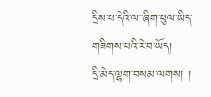དྲིས་པ་དེའི་ལ་་ཞིག་ཕུལ་ཡིད་གཟིགས་པའི་རེ་བ་ཡོད།
དྲི་མེད་ལྷག་བསམ་ལགས། །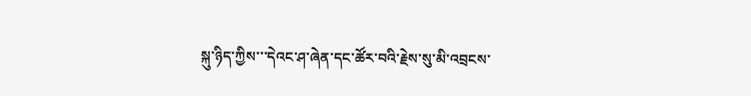སྐུ་ཉིད་ཀྱིས་་་དེའང་ཤ་ཞེན་དང་ཚོར་བའི་རྗེས་སུ་མི་འབྲངས་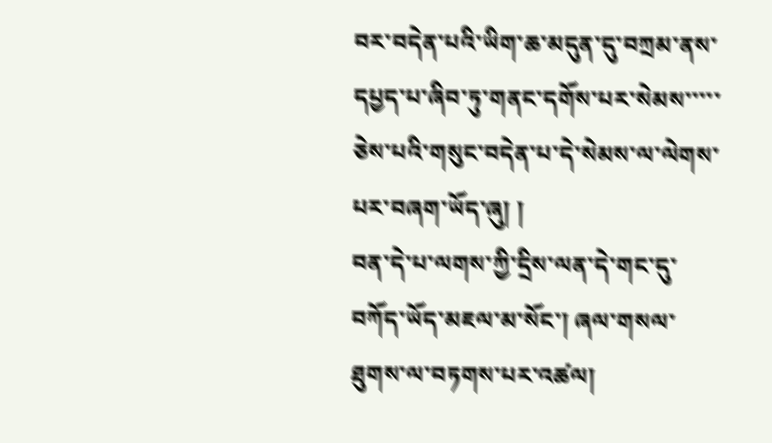བར་བདེན་པའི་ཡིག་ཆ་མདུན་དུ་བཀྲམ་ནས་དཔྱད་པ་ཞིབ་ཏུ་གནང་དགོས་པར་སེམས་་་་་ཅེས་པའི་གསུང་བདེན་པ་དེ་སེམས་ལ་ལེགས་པར་བཞག་ཡོད་ཞུ། །
བན་དེ་པ་ལགས་ཀྱི་དྲིས་ལན་དེ་གང་དུ་བཀོད་ཡོད་མཇལ་མ་སོང་། ཞལ་གསལ་ཐུགས་ལ་བཏགས་པར་འཚལ།